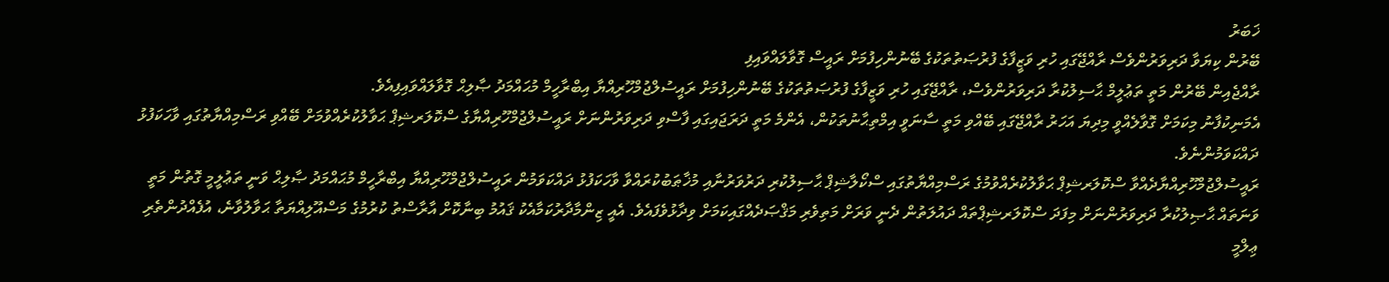ޚަބަރު
ބޭރުން ކިޔަވާ ދަރިވަރުންވެސް ރާއްޖޭގައި ހުރި ވަޒީފާގެ ފުރުޞަތުތަކުގެ ބޭނުންހިފުމަށް ރައީސް ގޮވާލައްވައިފި
ރާއްޖެއިން ބޭރުން މަތީ ތަޢުލީމް ޙާސިލުކުރާ ދަރިވަރުންވެސް، ރާއްޖޭގައި ހުރި ވަޒީފާގެ ފުރުޞަތުތަކުގެ ބޭނުންހިފުމަށް ރައީސުލްޖުމްހޫރިއްޔާ އިބްރާހީމް މުޙައްމަދު ޞާލިޙް ގޮވާލައްވައިފިއެވެ.
އެމަނިކުފާނު މިކަމަށް ގޮވާލެއްވީ މިދިޔަ އަހަރު ރާއްޖޭގައި ބޭއްވި މަތީ ސާނަވީ އިމްތިޙާނުތަކުން، އެންމެ މަތީ ދަރަޖައިގައި ފާސްވި ދަރިވަރުންނަށް ރައީސުލްޖުމްހޫރިއްޔާގެ ސްކޮލަރޝިޕް ޙަވާލުކުރެއްވުމަށް ބޭއްވި ރަސްމިއްޔާތުގައި ވާހަކަފުޅު ދައްކަވަމުންނެވެ.
ރައީސުލްޖުމްހޫރިއްޔާދެއްވާ ސްކޮލަރޝިޕް ޙަވާލުކުރެއްވުމުގެ ރަސްމިއްޔާތުގައި ސްކޯލާޝިޕް ޙާސިލުކުރި ދަރުވަރުނާއި މުޚާޠަބުކުރައްވާ ވާހަކަފުޅު ދައްކަވަމުން ރައީސުލްޖުމްހޫރިއްޔާ އިބްރާހީމް މުޙައްމަދު ޞާލިޙް ވަނީ ތަޢުލީމީ ގޮތުން މަތީ ވަނަތައް ޙާޞިލުކުރާ ދަރިވަރުންނަށް މިފަދަ ސްކޮލަރޝިޕްތައް ދައުލަތުން ދެނީ ވަރަށް މަތިވެރި މަޤްޞަދެއްގައިކަމަށް ވިދާޅުވެފައެވެ. އެއީ ޒިންމާދާރުކަމާއެކު ޤައުމު ބިނާކޮށް އާރާސްތު ކުރުމުގެ މަސްއޫލިއްޔަތާ ޙަވާލުވާނެ، އުފެއްދުންތެރި ޢިލްމީ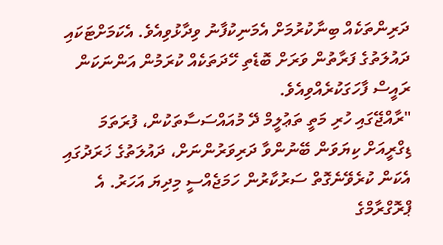ދަރިންތަކެއް ބިނާކުރުމަށް އެމަނިކުފާނު ވިދާޅުވިއެވެ. އެކަމަށްޓަކައި ދައުލަތުގެ ފަރާތުން ވަރަށް ބޮޑެތި ހޭދަތަކެއް ކުރަމުން އަންނަކަން ރައީސް ފާހަގަކުރެއްވިއެވެ.
"ރާއްޖޭގައި ހުރި މަތީ ތަޢުލީމް ދޭ މުއައްސަސާތަކުން، ފުރަތަމަ ޑިގްރީއަށް ކިޔަވަން ބޭނުންވާ ދަރިވަރުންނަށް، ދައުލަތުގެ ޚަރަދުގައި އެކަން ކުރެވޭނެގޮތް ސަރުކާރުން ހަމަޖެއްސީ މިދިޔަ އަހަރު. އެ ޕްރޮގްރާމްގެ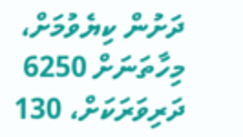ދަށުން ކިޔެވުމަށް، މިހާތަނަށް 6250 ދަރިވަރަކަށް، 130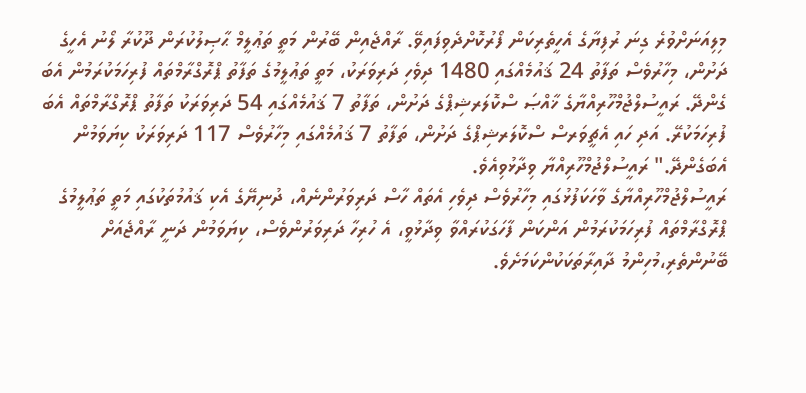މިލިއަނަށްވުރެ ގިނަ ރުފިޔާގެ އެހީތެރިކަން ފޯރުކޮށްދެވިފައިވޭ. ރާއްޖެއިން ބޭރުން މަތީ ތަޢުލީމް ޙާޞިލުކުރަން ދޫކުރާ ލޯނު އެހީގެ ދަށުން، މިހާރުވެސް ތަފާތު 24 ޤައުމެއްގައި 1480 ދިވެހި ދަރިވަރަކު، މަތީ ތަޢުލީމުގެ ތަފާތު ޕްރޮގްރާމްތައް ފުރިހަމަކުރަމުން އެބަ ގެންދޭ. ރައީސުލްޖުމްހޫރިއްޔާގެ ޚާއްޞަ ސްކޮލަރޝިޕްގެ ދަށުން، ތަފާތު 7 ޤައުމެއްގައި 54 ދަރިވަރަކު ތަފާތު ޕްރޮގްރާމްތައް އެބަ ފުރިހަމަކުރޭ. އަދި ހައި އެޗީވަރސް ސްކޮލަރޝިޕްގެ ދަށުން، ތަފާތު 7 ޤައުމެއްގައި މިހާރުވެސް 117 ދަރިވަރަކު ކިޔަވަމުން އެބަގެންދޭ." ރައީސުލްޖުމްހޫރިއްޔާ ވިދާޅުވިއެވެ.
ރައީސުލްޖުމްހޫރިއްޔާގެ ވާހަކަފުޅުގައި މިހާރުވެސް ދިވެހި އެތައް ހާސް ދަރިވަރުންނެއް، ދުނިޔޭގެ އެކި ޤައުމުތަކުގައި މަތީ ތަޢުލީމުގެ ޕްރޮގްރާމްތައް ފުރިހަމަކުރަމުން އަންކަން ފާހަގަކުރައްވާ ވިދާޅުވީ، އެ ހުރިހާ ދަރިވަރުންވެސް، ކިޔަވަމުން ދަނީ ރާއްޖެއަށް ބޭނުންތެރި،މުހިންމު ދާއިރާތަކަކުންކަމަށެވެ.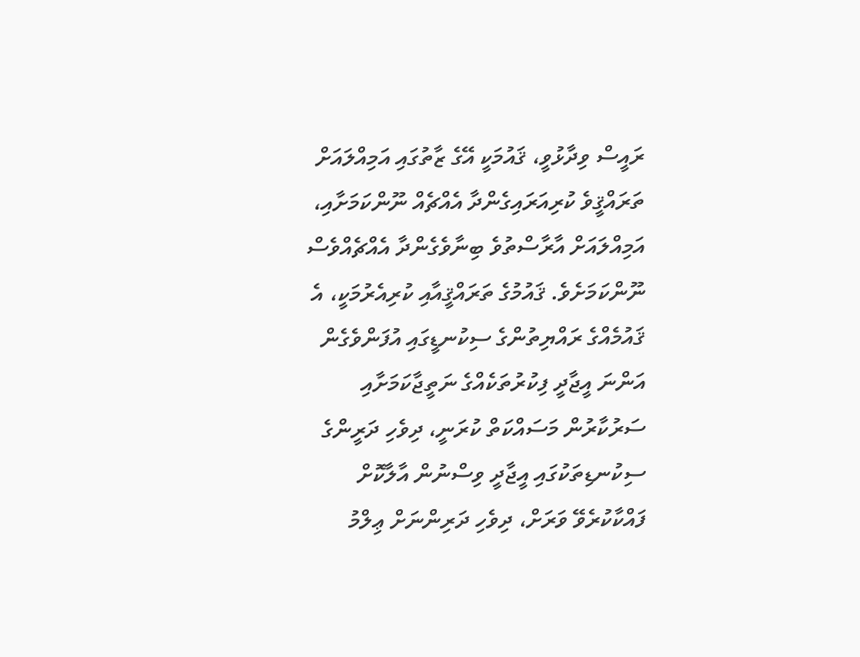ރައީސް ވިދާޅުވީ، ޤައުމަކީ އޭގެ ޒާތުގައި އަމިއްލައަށް ތަރައްޤީވެ ކުރިއަރައިގެންދާ އެއްޗެއް ނޫންކަމަށާއި، އަމިއްލައަށް އާރާސްތުވެ ބިނާވެގެންދާ އެއްޗެއްވެސް ނޫންކަމަށެވެ. ޤައުމުގެ ތަރައްޤީއާއި ކުރިއެރުމަކީ، އެ ޤައުމެއްގެ ރައްޔިތުންގެ ސިކުނޑީގައި އުފަންވެގެން އަންނަ އީޖާދީ ފިކުރުތަކެއްގެ ނަތީޖާކަމަށާއި ސަރުކާރުން މަސައްކަތް ކުރަނީ، ދިވެހި ދަރީންގެ ސިކުނޑިތަކުގައި އީޖާދީ ވިސްނުން އާލާކޮށް ފައްކާކުރެވޭ ވަރަށް، ދިވެހި ދަރިންނަށް ޢިލްމު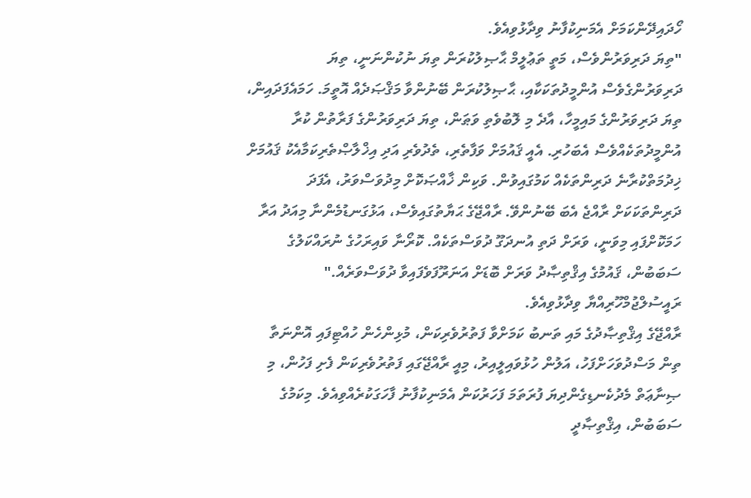ހޯދައިދޭންކަމަށް އެމަނިކުފާނު ވިދާޅުވިއެވެ.
"ތިޔަ ދަރިވަރުންވެސް، މަތީ ތަޢުލީމް ޙާޞިލުކުރަން ތިޔަ ނުކުންނަނީ، ތިޔަ ދަރިވަރުންގެވެސް އުންމީދުތަކަކާއި، ޙާޞިލުކުރަން ބޭނުންވާ މަޤްޞަދެއް އޮތީމަ. ހަމައެފަދައިން، ތިޔަ ދަރިވަރުންގެ މައިމީހާ، އާދެ މި ލޮބުވެތި ވަޠަން، ތިޔަ ދަރިވަރުންގެ ފަރާތުން ކުރާ އުންމީދުތަކެއްވެސް އެބަހުރި. އެއީ ޤައުމަށް ވަފާތެރި، ތެދުވެރި އަދި އިޚްލާޞްތެރިކަމާއެކު ޤައުމަށް ޚިދުމަތްކުރާނެ ދަރިންތަކެއް ކަމުގައިވުން. ވަކިން ޚާއްޞަކޮށް މިދުވަސްވަރު، އެފަދަ ދަރިންތަކަކަށް ރާއްޖެ އެބަ ބޭނުންވޭ. ރާއްޖޭގެ ޙަޔާތުގައިވެސް، އަޅުގަނޑުމެންނާ މިއަދު އަރާ ހަމަކޮށްފައި މިވަނީ، ވަރަށް ދަތި އުނދަގޫ ދުވަސްތަކެއް. ކޮރޯނާ ވައިރަހުގެ ނުރައްކަލުގެ ސަބަބުން، ޤައުމުގެ އިޤްތިޞާދު ވަރަށް ބޮޑަށް އަނަރޫފަވެފައިވާ ދުވަސްވަރެއް." ރައީސުލްޖުމްހޫރިއްޔާ ވިދާޅުވިއެވެ.
ރާއްޖޭގެ އިޤްތިޞާދުގެ މައި ތަނބު ކަމަށްވާ ފަތުރުވެރިކަން، މުޅިންހެން ހުއްޓިފައި އޮންނަތާ ތިން މަސްދުވަހަށްފަހު، އަލުން ހުޅުވައިލީއިރު، މިއީ ރާއްޖޭގައި ފަތުރުވެރިކަން ފެށި ފަހުން، މި ޞިނާޢަތް މެދުކެނޑިގެންދިޔަ ފުރަތަމަ ފަހަރުކަން އެމަނިކުފާނު ފާހަގަކުރެއްވިއެވެ. މިކަމުގެ ސަބަބުން، އިޤްތިޞާދީ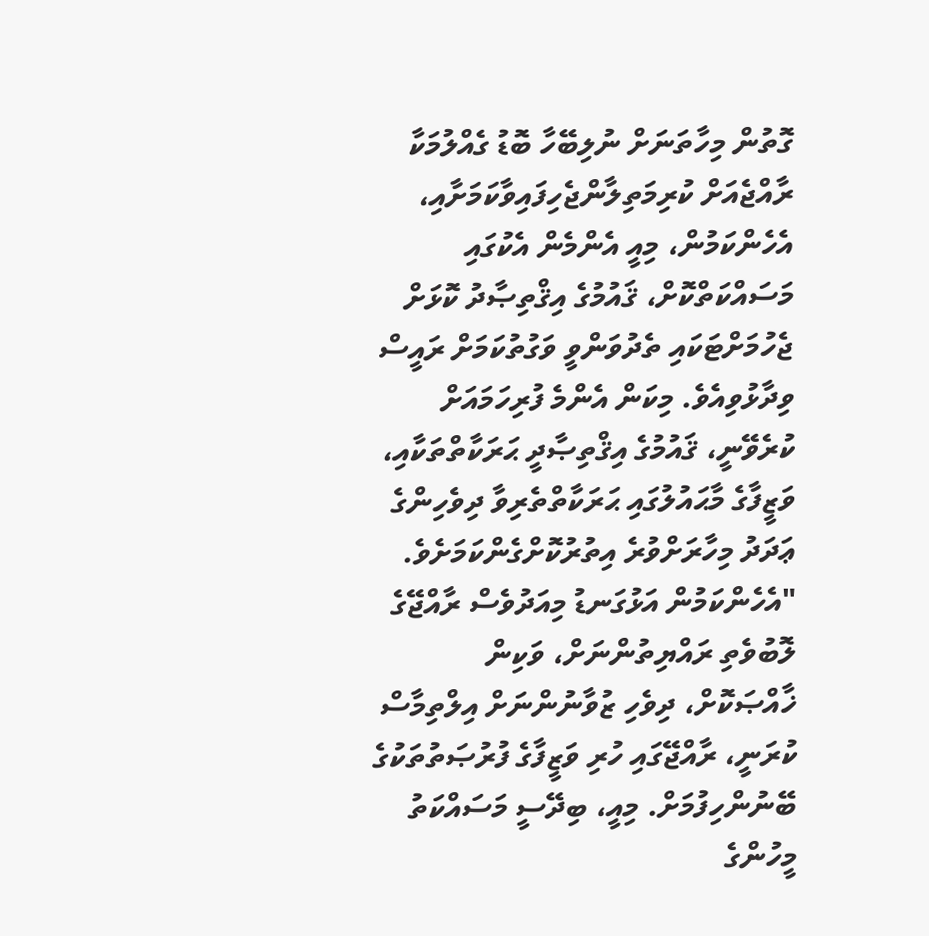ގޮތުން މިހާތަނަށް ނުލިބޭހާ ބޮޑު ގެއްލުމަކާ ރާއްޖެއަށް ކުރިމަތިލާންޖެހިފައިވާކަމަށާއި، އެހެންކަމުން، މިއީ އެންމެން އެކުގައި މަސައްކަތްކޮށް، ޤައުމުގެ އިޤްތިޞާދު ކޮޅަށް ޖެހުމަށްޓަކައި ތެދުވަންވީ ވަގުތުކަމަށް ރައީސް ވިދާޅުވިއެވެ. މިކަން އެންމެ ފުރިހަމައަށް ކުރެވޭނީ، ޤައުމުގެ އިޤްތިޞާދީ ޙަރަކާތްތަކާއި، ވަޒީފާގެ މާޙައުލުގައި ޙަރަކާތްތެރިވާ ދިވެހިންގެ ޢަދަދު މިހާރަށްވުރެ އިތުރުކޮށްގެންކަމަށެވެ.
"އެހެންކަމުން އަޅުގަނޑު މިއަދުވެސް ރާއްޖޭގެ ލޮބުވެތި ރައްޔިތުންނަށް، ވަކިން ޚާއްޞަކޮށް، ދިވެހި ޒުވާނުންނަށް އިލްތިމާސް ކުރަނީ، ރާއްޖޭގައި ހުރި ވަޒީފާގެ ފުރުޞަތުތަކުގެ ބޭނުންހިފުމަށް. މިއީ، ބިދޭސީ މަސައްކަތު މީހުންގެ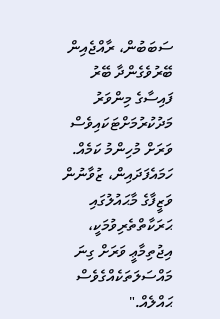ސަބަބުން، ރާއްޖެއިން ބޭރުވެގެންދާ ބޭރު ފައިސާގެ މިންވަރު މަދުކުރުމަށްޓަކައިވެސް ވަރަށް މުހިންމު ކަމެއް. ހަމައެފަދައިން، ޒުވާނުން ވަޒީފާގެ މާޙައުލުގައި ޙަރަކާތްތެރިވުމަކީ، އިޖުތިމާޢީ ވަރަށް ގިނަ މައްސަލަތަކެއްގެވެސް ޙައްލެއް."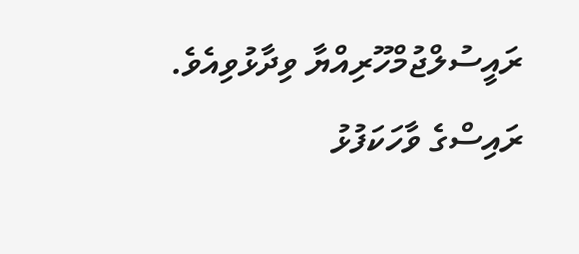ރައީސުލްޖުމްހޫރިއްޔާ ވިދާޅުވިއެވެ.
ރައިސްގެ ވާހަކަފުޅު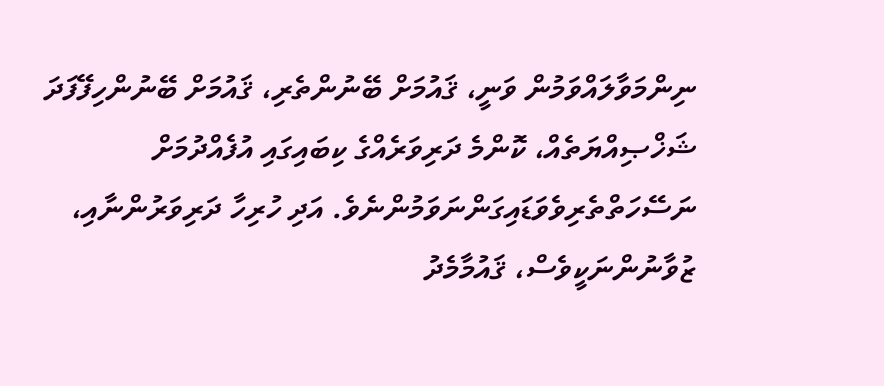ނިންމަވާލައްވަމުން ވަނީ، ޤައުމަށް ބޭނުންތެރި، ޤައުމަށް ބޭނުންހިފޭފަދަ ޝަޚްޞިއްޔަތެއް، ކޮންމެ ދަރިވަރެއްގެ ކިބައިގައި އުފެއްދުމަށް ނަސޭހަތްތެރިވެވަޑައިގަންނަވަމުންނެވެ. އަދި ހުރިހާ ދަރިވަރުންނާއި، ޒުވާނުންނަކީވެސް، ޤައުމާމެދު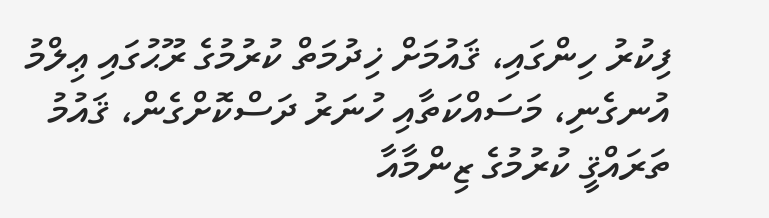ފިކުރު ހިންގައި، ޤައުމަށް ޚިދުމަތް ކުރުމުގެ ރޫޙުގައި ޢިލްމު އުނގެނި، މަސައްކަތާއި ހުނަރު ދަސްކޮށްގެން، ޤައުމު ތަރައްޤީ ކުރުމުގެ ޒިންމާއާ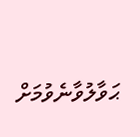ޙަވާލުވާނެވުމަށް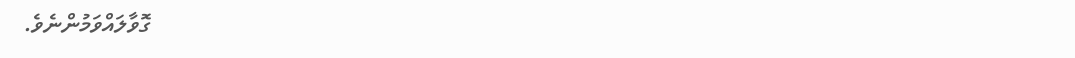ގޮވާލައްވަމުންނެވެ.